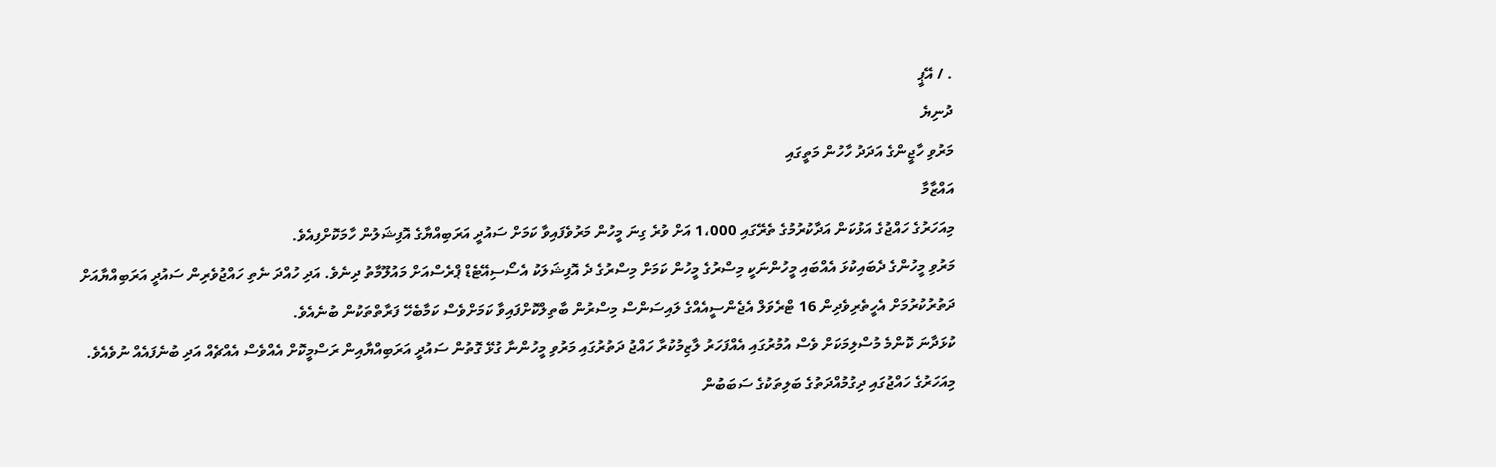. / އޭޕީ
ދުނިޔެ
މަރުވި ހާޖީންގެ އަދަދު ހާހުން މަތީގައި
އައްޒާމާ
މިއަހަރުގެ ހައްޖުގެ އަޅުކަން އަދާކުރުމުގެ ތެރޭގައި 1،000 އަށް ވުރެ ގިނަ މީހުން މަރުވެފައިވާ ކަމަށް ސައުދީ އަރަބިއްޔާގެ އޮފިޝަލުން ހާމަކޮށްފިއެވެ.
މަރުވި މީހުންގެ ދެބައިކުޅަ އެއްބައި މީހުންނަކީ މިސްރުގެ މީހުން ކަމަށް މިސްރުގެ ދެ އޮފިޝަލަކު އެސޯސިއޭޓެޑް ޕްރެސްއަށް މައުލޫމާތު ދިނެވެ. އަދި ހުއްދަ ނެތި ހައްޖުވެރިން ސައުދީ އަރަބިއްޔާއަށް ދަތުރުކުރުމަށް އެހީތެރިވެދިން 16 ޓްރެވަލް އެޖެންސީއެއްގެ ލައިސަންސް މިސްރުން ބާތިލްކޮށްފައިވާ ކަމަށްވެސް ކަމާބެހޭ ފަރާތްތަކުން ބުނެއެވެ.
ކުޅަދާނަ ކޮންމެ މުސްލިމަކަށް ވެސް އުމުރުގައި އެއްފަހަރު ލާޒިމުކުރާ ހައްޖު ދަތުރުގައި މަރުވި މީހުންނާ ގުޅޭ ގޮތުން ސައުދީ އަރަބިއްޔާއިން ރަސްމީކޮށް އެއްވެސް އެއްޗެއް އަދި ބުނެފައެއް ނުވެއެވެ.
މިއަހަރުގެ ހައްޖުގައި ދިގުމުއްދަތުގެ ބަލިތަކުގެ ސަބަބުން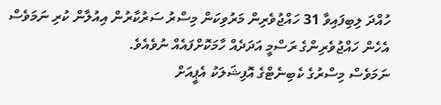ހުއްދަ ލިބިފައިވާ 31 ހައްޖުވެރިން މަރުވިކަން މިސްރު ސަރުކާރުން އިއުލާން ކުރި ނަމަވެސް އެހެން ހައްޖުވެރިންގެ ރަސްމީ އަދަދެއް ހާމަކޮށްފައެއް ނުވެއެވެ.
ނަމަވެސް މިސްރުގެ ކެބިނެޓްގެ އޮފިޝަލަކު އެޕީއަށް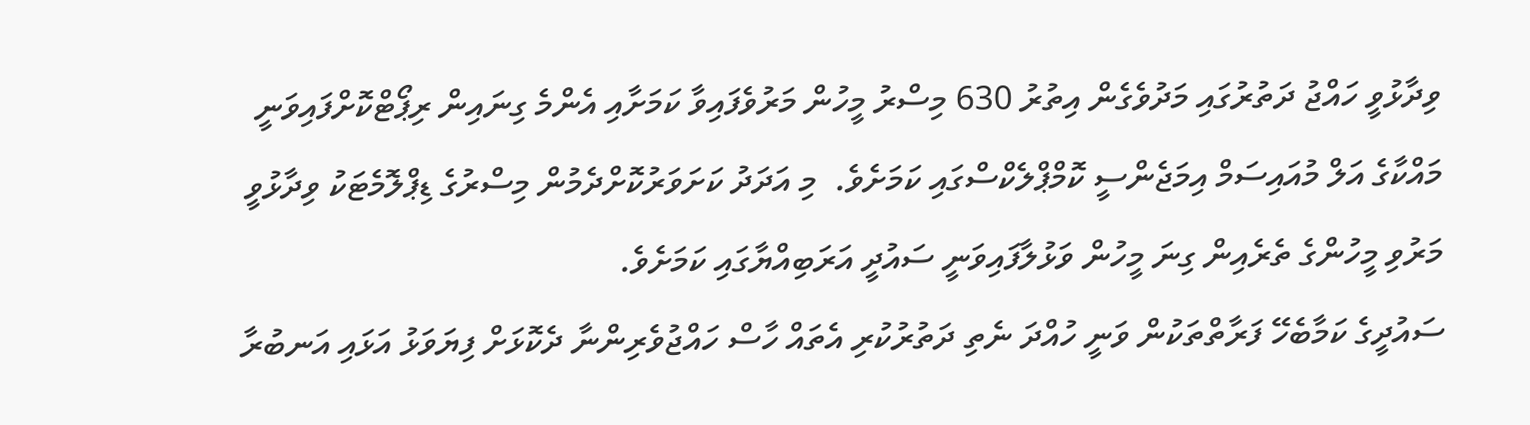ވިދާޅުވީ ހައްޖު ދަތުރުގައި މަދުވެގެން އިތުރު 630 މިސްރު މީހުން މަރުވެފައިވާ ކަމަށާއި އެންމެ ގިނައިން ރިޕޯޓްކޮށްފައިވަނީ މައްކާގެ އަލް މުއައިސަމް އިމަޖެންސީ ކޮމްޕްލެކްސްގައި ކަމަށެވެ.  މި އަދަދު ކަށަވަރުކޮށްދެމުން މިސްރުގެ ޑިޕްލޮމެޓަކު ވިދާޅުވީ މަރުވި މީހުންގެ ތެރެއިން ގިނަ މީހުން ވަޅުލާފައިވަނީ ސައުދީ އަރަބިއްޔާގައި ކަމަށެވެ.
ސައުދީގެ ކަމާބެހޭ ފަރާތްތަކުން ވަނީ ހުއްދަ ނެތި ދަތުރުކުރި އެތައް ހާސް ހައްޖުވެރިންނާ ދެކޮޅަށް ފިޔަވަޅު އަޅައި އަނބުރާ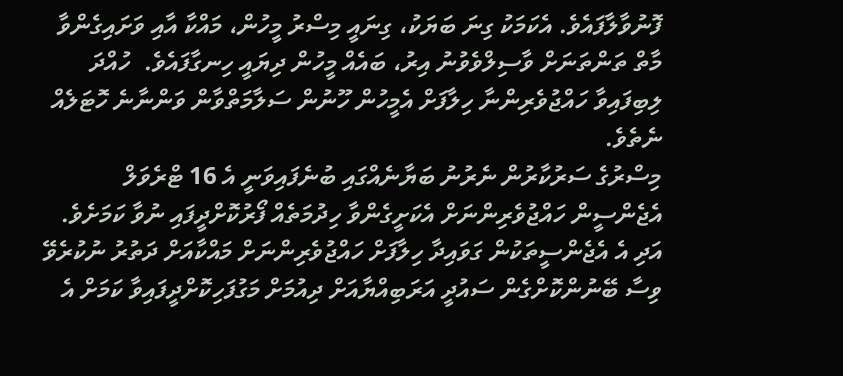ފޮނުވާލާފައެވެ. އެކަމަކު ގިނަ ބަޔަކު، ގިނައީ މިސްރު މީހުން، މައްކާ އާއި ވަށައިގެންވާ މާތް ތަންތަނަށް ވާސިލްވެވުނު އިރު، ބައެއް މީހުން ދިޔައީ ހިނގާފައެވެ.  ހުއްދަ ލިބިފައިވާ ހައްޖުވެރިންނާ ހިލާފަށް އެމީހުން ހޫނުން ސަލާމަތްވާން ވަންނާނެ ހޮޓަލެއް ނެތެވެ.
މިސްރުގެ ސަރުކާރުން ނެރުނު ބަޔާނެއްގައި ބުނެފައިވަނީ އެ 16 ޓްރެވަލް އެޖެންސީން ހައްޖުވެރިންނަށް އެކަށީގެންވާ ހިދުމަތެއް ފޯރުކޮށްދީފައި ނުވާ ކަމަށެވެ. އަދި އެ އެޖެންސީތަކުން ގަވައިދާ ހިލާފަށް ހައްޖުވެރިންނަށް މައްކާއަށް ދަތުރު ނުކުރެވޭ ވިސާ ބޭނުންކޮށްގެން ސައުދީ އަރަބިއްޔާއަށް ދިއުމަށް މަގުފަހިކޮށްދީފައިވާ ކަމަށް އެ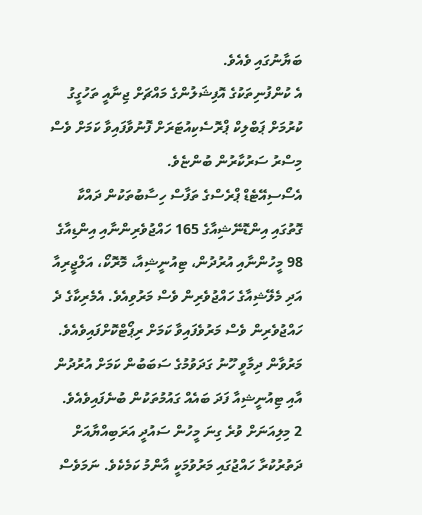ބަޔާނުގައި ވެއެވެ.
އެ ކުންފުނިތަކުގެ އޮފިޝަލުންގެ މައްޗަށް ޖިނާއީ ތަހުގީގު ކުރުމަށް ޕަބްލިކް ޕްރޮސެކިއުޓަރަށް ފޮނުވާފައިވާ ކަމަށް ވެސް މިސްރު ސަރުކާރުން ބުންޏެވެ.
އެސޯސިއޭޓެޑް ޕްރެސްގެ ތަފާސް ހިސާބުތަކުން ދައްކާ ގޮތުގައި އިންޑޮނޭޝިއާގެ 165 ހައްޖުވެރިންނާއި އިންޑިއާގެ 98 މީހުންނާއި އުރުދުން، ޓިއުނީޝިއާ، މޮރޮކޯ، އަލްޖީރިއާ އަދި މެލޭޝިއާގެ ހައްޖުވެރިން ވެސް މަރުވިއެވެ. އެމެރިކާގެ ދެ ހައްޖުވެރިން ވެސް މަރުވެފައިވާ ކަމަށް ރިޕޯޓްކޮށްފައިވެއެވެ.
މަރުވާން ދިމާވީ ހޫނު ގަދަވުމުގެ ސަބަބުން ކަމަށް އުރުދުން އާއި ޓިއުނީޝިއާ ފަދަ ބައެއް ގައުމުތަކުން ބުނެފައިވެއެވެ.
2 މިލިއަނަށް ވުރެ ގިނަ މީހުން ސައުދީ އަރަބިއްޔާއަށް ދަތުރުކުރާ ހައްޖުގައި މަރުވުމަކީ އާންމު ކަމެކެވެ. ނަމަވެސް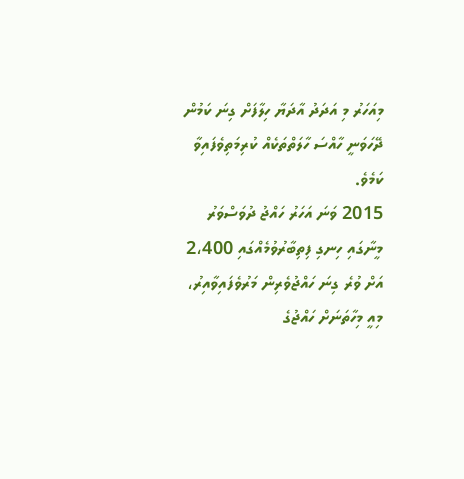މިއަހަރު މި އަދަދު އާދަޔާ ހިލާފަށް ގިނަ ކަމުން ދޭހަވަނީ ހާއްސަ ހާލަތްތަކެއް ކުރިމަތިވެފައިވާ ކަމެވެ.
2015 ވަނަ އަހަރު ހައްޖު ދުވަސްވަރު މީނާގައި ހިނގި ފިތިބާރުވުމެއްގައި 2،400 އަށް ވުރެ ގިނަ ހައްޖުވެރިން މަރުވެފައިވާއިރު، މިއީ މިހާތަނަށް ހައްޖުގެ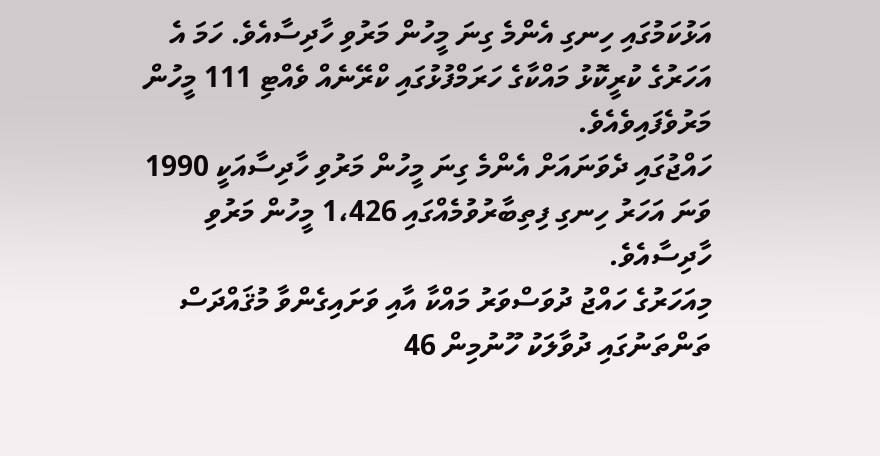އަޅުކަމުގައި ހިނގި އެންމެ ގިނަ މީހުން މަރުވި ހާދިސާއެވެ. ހަމަ އެ އަހަރުގެ ކުރީކޮޅު މައްކާގެ ހަރަމްފުޅުގައި ކްރޭނެއް ވެއްޓި 111 މީހުން މަރުވެފައިވެއެވެ.
ހައްޖުގައި ދެވަނައަށް އެންމެ ގިނަ މީހުން މަރުވި ހާދިސާއަކީ 1990 ވަނަ އަހަރު ހިނގި ފިތިބާރުވުމެއްގައި 1،426 މީހުން މަރުވި ހާދިސާއެވެ.
މިއަހަރުގެ ހައްޖު ދުވަސްވަރު މައްކާ އާއި ވަށައިގެންވާ މުޤައްދަސް ތަންތަނުގައި ދުވާލަކު ހޫނުމިން 46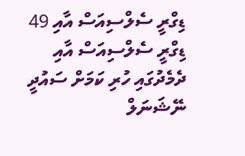ޑިގްރީ ސެލްސިއަސް އާއި 49 ޑިގްރީ ސެލްސިއަސް އާއި ދެމެދުގައި ހުރި ކަމަށް ސައުދީ ނޭޝަނަލް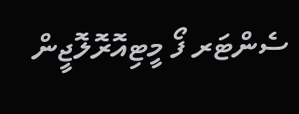ސެންޓަރ ފޯ މީޓިއޮރޮލޮޖީން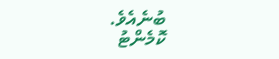ބުނެއެވެ.
ކޮމެންޓު